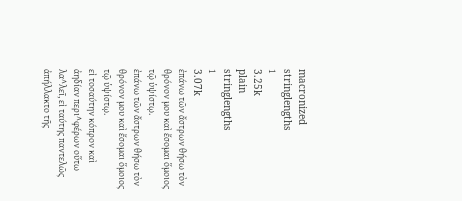macronized
stringlengths
1
3.25k
plain
stringlengths
1
3.07k
ἐπάνω τῶν ἄστρων θήσω τὸν θρόνον μου καὶ ἔσομαι ὅμοιος τῷ ὑψίστῳ.
ἐπάνω τῶν ἄστρων θήσω τὸν θρόνον μου καὶ ἔσομαι ὅμοιος τῷ ὑψίστῳ.
εἰ τοσαύτην κόπρον καὶ ἀηδίαν περι^φέρων οὕτω λα^λεῖ, εἰ ταύτης παντελῶς ἀπήλλακτο τῆς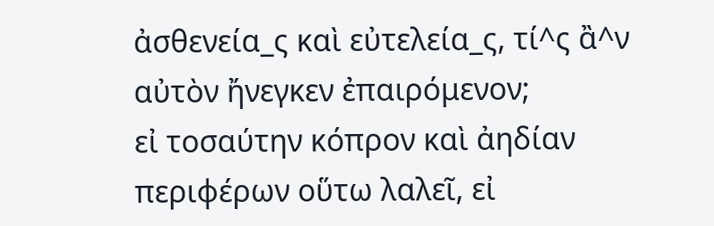ἀσθενεία_ς καὶ εὐτελεία_ς, τί^ς ἂ^ν αὐτὸν ἤνεγκεν ἐπαιρόμενον;
εἰ τοσαύτην κόπρον καὶ ἀηδίαν περιφέρων οὕτω λαλεῖ, εἰ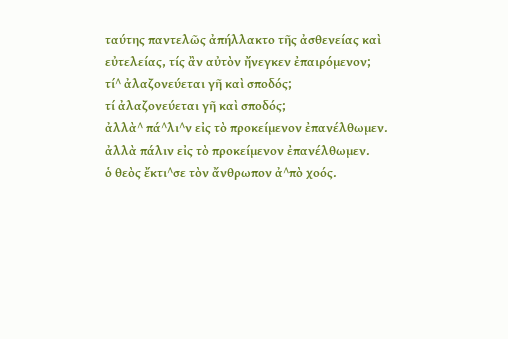ταύτης παντελῶς ἀπήλλακτο τῆς ἀσθενείας καὶ εὐτελείας, τίς ἂν αὐτὸν ἤνεγκεν ἐπαιρόμενον;
τί^ ἀλαζονεύεται γῆ καὶ σποδός;
τί ἀλαζονεύεται γῆ καὶ σποδός;
ἀλλὰ^ πά^λι^ν εἰς τὸ προκείμενον ἐπανέλθωμεν.
ἀλλὰ πάλιν εἰς τὸ προκείμενον ἐπανέλθωμεν.
ὁ θεὸς ἔκτι^σε τὸν ἄνθρωπον ἀ^πὸ χοός.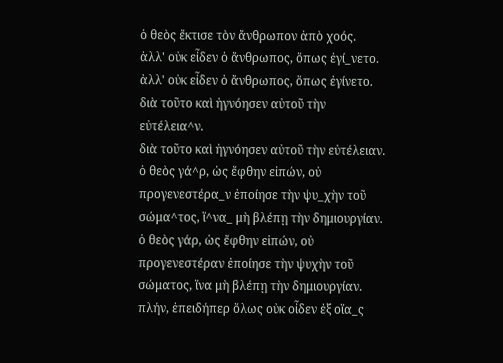ὁ θεὸς ἔκτισε τὸν ἄνθρωπον ἀπὸ χοός.
ἀλλ' οὐκ εἶδεν ὁ ἄνθρωπος, ὅπως ἐγί_νετο.
ἀλλ' οὐκ εἶδεν ὁ ἄνθρωπος, ὅπως ἐγίνετο.
διὰ τοῦτο καὶ ἠγνόησεν αὐτοῦ τὴν εὐτέλεια^ν.
διὰ τοῦτο καὶ ἠγνόησεν αὐτοῦ τὴν εὐτέλειαν.
ὁ θεὸς γά^ρ, ὡς ἔφθην εἰπών, οὐ προγενεστέρα_ν ἐποίησε τὴν ψυ_χὴν τοῦ σώμα^τος, ἵ^να_ μὴ βλέπῃ τὴν δημιουργίαν.
ὁ θεὸς γάρ, ὡς ἔφθην εἰπών, οὐ προγενεστέραν ἐποίησε τὴν ψυχὴν τοῦ σώματος, ἵνα μὴ βλέπῃ τὴν δημιουργίαν.
πλήν, ἐπειδήπερ ὅλως οὐκ οἶδεν ἐξ οἵα_ς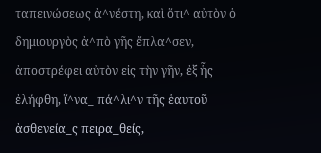ταπεινώσεως ἀ^νέστη, καὶ ὅτι^ αὐτὸν ὁ δημιουργὸς ἀ^πὸ γῆς ἔπλα^σεν, ἀποστρέφει αὐτὸν εἰς τὴν γῆν, ἐξ ἧς ἐλήφθη, ἵ^να_ πά^λι^ν τῆς ἑαυτοῦ ἀσθενεία_ς πειρα_θείς,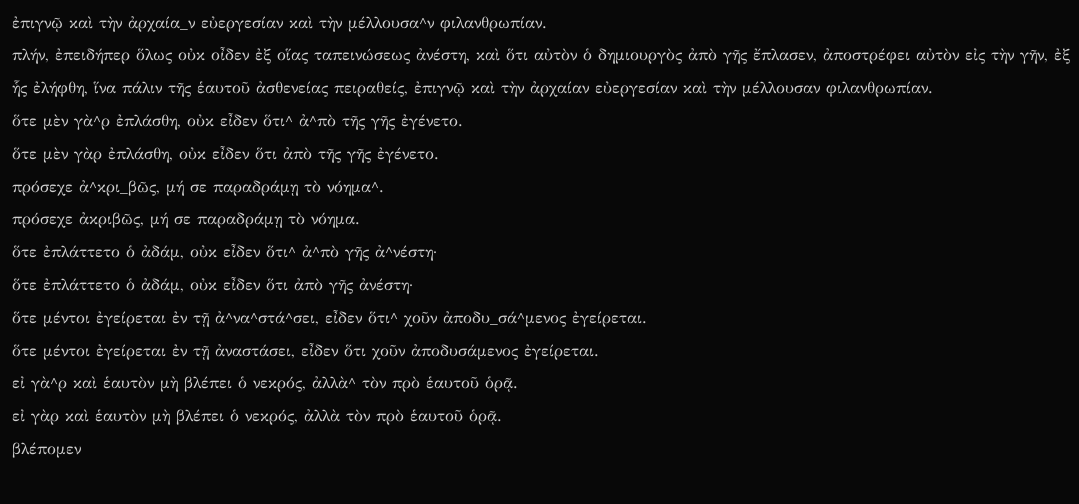ἐπιγνῷ καὶ τὴν ἀρχαία_ν εὐεργεσίαν καὶ τὴν μέλλουσα^ν φιλανθρωπίαν.
πλήν, ἐπειδήπερ ὅλως οὐκ οἶδεν ἐξ οἵας ταπεινώσεως ἀνέστη, καὶ ὅτι αὐτὸν ὁ δημιουργὸς ἀπὸ γῆς ἔπλασεν, ἀποστρέφει αὐτὸν εἰς τὴν γῆν, ἐξ ἧς ἐλήφθη, ἵνα πάλιν τῆς ἑαυτοῦ ἀσθενείας πειραθείς, ἐπιγνῷ καὶ τὴν ἀρχαίαν εὐεργεσίαν καὶ τὴν μέλλουσαν φιλανθρωπίαν.
ὅτε μὲν γὰ^ρ ἐπλάσθη, οὐκ εἶδεν ὅτι^ ἀ^πὸ τῆς γῆς ἐγένετο.
ὅτε μὲν γὰρ ἐπλάσθη, οὐκ εἶδεν ὅτι ἀπὸ τῆς γῆς ἐγένετο.
πρόσεχε ἀ^κρι_βῶς, μή σε παραδράμῃ τὸ νόημα^.
πρόσεχε ἀκριβῶς, μή σε παραδράμῃ τὸ νόημα.
ὅτε ἐπλάττετο ὁ ἀδάμ, οὐκ εἶδεν ὅτι^ ἀ^πὸ γῆς ἀ^νέστη·
ὅτε ἐπλάττετο ὁ ἀδάμ, οὐκ εἶδεν ὅτι ἀπὸ γῆς ἀνέστη·
ὅτε μέντοι ἐγείρεται ἐν τῇ ἀ^να^στά^σει, εἶδεν ὅτι^ χοῦν ἀποδυ_σά^μενος ἐγείρεται.
ὅτε μέντοι ἐγείρεται ἐν τῇ ἀναστάσει, εἶδεν ὅτι χοῦν ἀποδυσάμενος ἐγείρεται.
εἰ γὰ^ρ καὶ ἑαυτὸν μὴ βλέπει ὁ νεκρός, ἀλλὰ^ τὸν πρὸ ἑαυτοῦ ὁρᾷ.
εἰ γὰρ καὶ ἑαυτὸν μὴ βλέπει ὁ νεκρός, ἀλλὰ τὸν πρὸ ἑαυτοῦ ὁρᾷ.
βλέπομεν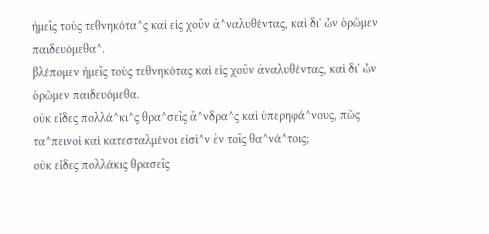ἡμεῖς τοὺς τεθνηκότα^ς καὶ εἰς χοῦν ἀ^ναλυθέντας, καὶ δι' ὧν ὁρῶμεν παιδευόμεθα^.
βλέπομεν ἡμεῖς τοὺς τεθνηκότας καὶ εἰς χοῦν ἀναλυθέντας, καὶ δι' ὧν ὁρῶμεν παιδευόμεθα.
οὐκ εἶδες πολλά^κι^ς θρα^σεῖς ἄ^νδρα^ς καὶ ὑπερηφά^νους, πῶς τα^πεινοὶ καὶ κατεσταλμένοι εἰσὶ^ν ἐν τοῖς θα^νά^τοις;
οὐκ εἶδες πολλάκις θρασεῖς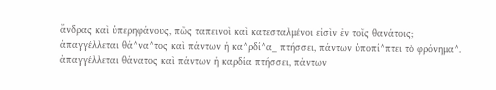ἄνδρας καὶ ὑπερηφάνους, πῶς ταπεινοὶ καὶ κατεσταλμένοι εἰσὶν ἐν τοῖς θανάτοις;
ἀπαγγέλλεται θά^να^τος καὶ πάντων ἡ κα^ρδί^α_ πτήσσει, πάντων ὑποπί^πτει τὸ φρόνημα^.
ἀπαγγέλλεται θάνατος καὶ πάντων ἡ καρδία πτήσσει, πάντων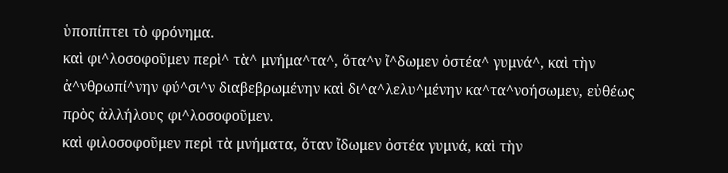ὑποπίπτει τὸ φρόνημα.
καὶ φι^λοσοφοῦμεν περὶ^ τὰ^ μνήμα^τα^, ὅτα^ν ἴ^δωμεν ὀστέα^ γυμνά^, καὶ τὴν ἀ^νθρωπί^νην φύ^σι^ν διαβεβρωμένην καὶ δι^α^λελυ^μένην κα^τα^νοήσωμεν, εὐθέως πρὸς ἀλλήλους φι^λοσοφοῦμεν.
καὶ φιλοσοφοῦμεν περὶ τὰ μνήματα, ὅταν ἴδωμεν ὀστέα γυμνά, καὶ τὴν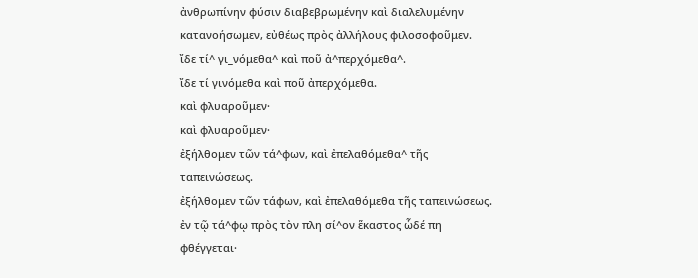ἀνθρωπίνην φύσιν διαβεβρωμένην καὶ διαλελυμένην κατανοήσωμεν, εὐθέως πρὸς ἀλλήλους φιλοσοφοῦμεν.
ἴδε τί^ γι_νόμεθα^ καὶ ποῦ ἀ^περχόμεθα^.
ἴδε τί γινόμεθα καὶ ποῦ ἀπερχόμεθα.
καὶ φλυαροῦμεν·
καὶ φλυαροῦμεν·
ἐξήλθομεν τῶν τά^φων, καὶ ἐπελαθόμεθα^ τῆς ταπεινώσεως.
ἐξήλθομεν τῶν τάφων, καὶ ἐπελαθόμεθα τῆς ταπεινώσεως.
ἐν τῷ τά^φῳ πρὸς τὸν πλη σί^ον ἕκαστος ὧδέ πη φθέγγεται·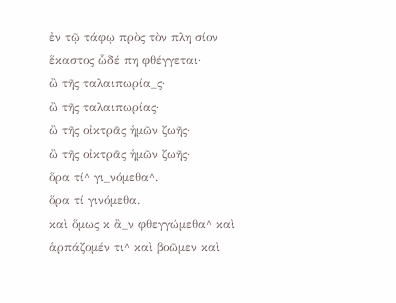ἐν τῷ τάφῳ πρὸς τὸν πλη σίον ἕκαστος ὧδέ πη φθέγγεται·
ὢ τῆς ταλαιπωρία_ς·
ὢ τῆς ταλαιπωρίας·
ὢ τῆς οἰκτρᾶς ἡμῶν ζωῆς·
ὢ τῆς οἰκτρᾶς ἡμῶν ζωῆς·
ὅρα τί^ γι_νόμεθα^.
ὅρα τί γινόμεθα.
καὶ ὅμως κ ἂ_ν φθεγγώμεθα^ καὶ ἁρπάζομέν τι^ καὶ βοῶμεν καὶ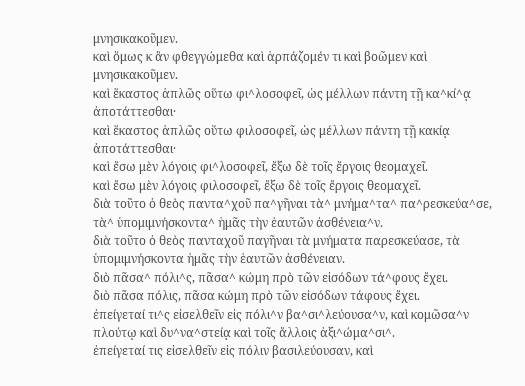μνησικακοῦμεν.
καὶ ὅμως κ ἂν φθεγγώμεθα καὶ ἁρπάζομέν τι καὶ βοῶμεν καὶ μνησικακοῦμεν.
καὶ ἕκαστος ἁπλῶς οὕτω φι^λοσοφεῖ, ὡς μέλλων πάντη τῇ κα^κί^ᾳ ἀποτάττεσθαι·
καὶ ἕκαστος ἁπλῶς οὕτω φιλοσοφεῖ, ὡς μέλλων πάντη τῇ κακίᾳ ἀποτάττεσθαι·
καὶ ἔσω μὲν λόγοις φι^λοσοφεῖ, ἔξω δὲ τοῖς ἔργοις θεομαχεῖ.
καὶ ἔσω μὲν λόγοις φιλοσοφεῖ, ἔξω δὲ τοῖς ἔργοις θεομαχεῖ.
διὰ τοῦτο ὁ θεὸς παντα^χοῦ πα^γῆναι τὰ^ μνήμα^τα^ πα^ρεσκεύα^σε, τὰ^ ὑπομιμνήσκοντα^ ἡμᾶς τὴν ἑαυτῶν ἀσθένεια^ν.
διὰ τοῦτο ὁ θεὸς πανταχοῦ παγῆναι τὰ μνήματα παρεσκεύασε, τὰ ὑπομιμνήσκοντα ἡμᾶς τὴν ἑαυτῶν ἀσθένειαν.
διὸ πᾶσα^ πόλι^ς, πᾶσα^ κώμη πρὸ τῶν εἰσόδων τά^φους ἔχει.
διὸ πᾶσα πόλις, πᾶσα κώμη πρὸ τῶν εἰσόδων τάφους ἔχει.
ἐπείγεταί τι^ς εἰσελθεῖν εἰς πόλι^ν βα^σι^λεύουσα^ν, καὶ κομῶσα^ν πλούτῳ καὶ δυ^να^στείᾳ καὶ τοῖς ἄλλοις ἀξι^ώμα^σι^.
ἐπείγεταί τις εἰσελθεῖν εἰς πόλιν βασιλεύουσαν, καὶ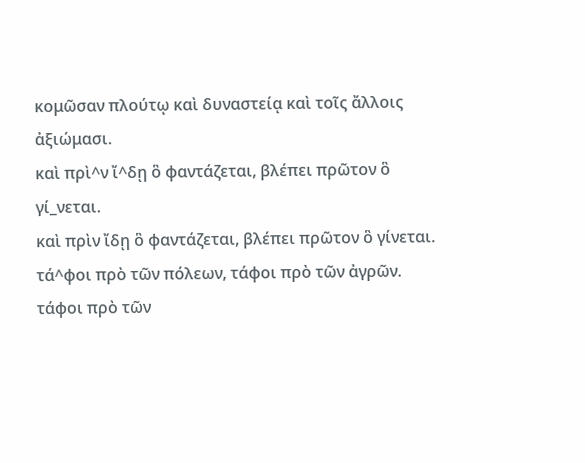κομῶσαν πλούτῳ καὶ δυναστείᾳ καὶ τοῖς ἄλλοις ἀξιώμασι.
καὶ πρὶ^ν ἴ^δῃ ὃ φαντάζεται, βλέπει πρῶτον ὃ γί_νεται.
καὶ πρὶν ἴδῃ ὃ φαντάζεται, βλέπει πρῶτον ὃ γίνεται.
τά^φοι πρὸ τῶν πόλεων, τάφοι πρὸ τῶν ἀγρῶν.
τάφοι πρὸ τῶν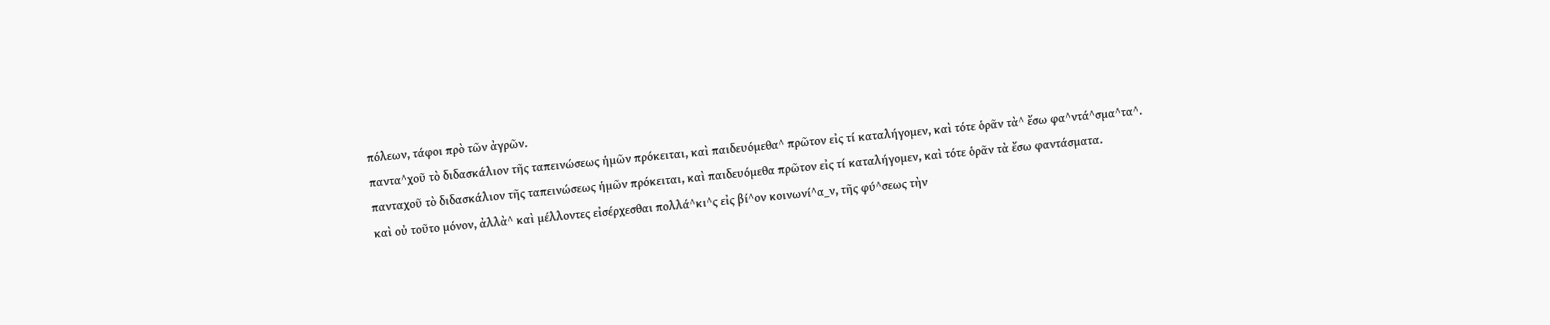πόλεων, τάφοι πρὸ τῶν ἀγρῶν.
παντα^χοῦ τὸ διδασκάλιον τῆς ταπεινώσεως ἡμῶν πρόκειται, καὶ παιδευόμεθα^ πρῶτον εἰς τί καταλήγομεν, καὶ τότε ὁρᾶν τὰ^ ἔσω φα^ντά^σμα^τα^.
πανταχοῦ τὸ διδασκάλιον τῆς ταπεινώσεως ἡμῶν πρόκειται, καὶ παιδευόμεθα πρῶτον εἰς τί καταλήγομεν, καὶ τότε ὁρᾶν τὰ ἔσω φαντάσματα.
καὶ οὐ τοῦτο μόνον, ἀλλὰ^ καὶ μέλλοντες εἰσέρχεσθαι πολλά^κι^ς εἰς βί^ον κοινωνί^α_ν, τῆς φύ^σεως τὴν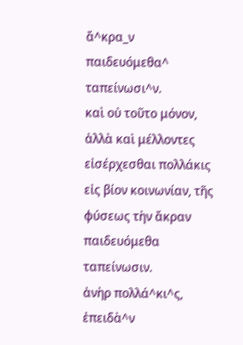ἄ^κρα_ν παιδευόμεθα^ ταπείνωσι^ν.
καὶ οὐ τοῦτο μόνον, ἀλλὰ καὶ μέλλοντες εἰσέρχεσθαι πολλάκις εἰς βίον κοινωνίαν, τῆς φύσεως τὴν ἄκραν παιδευόμεθα ταπείνωσιν.
ἀνὴρ πολλά^κι^ς, ἐπειδὰ^ν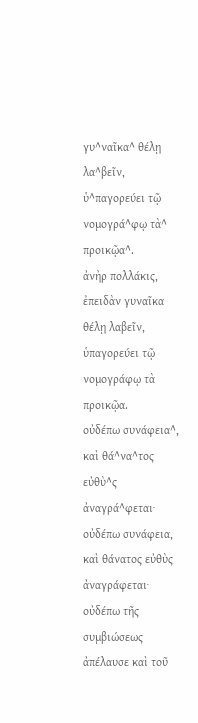γυ^ναῖκα^ θέλῃ λα^βεῖν, ὑ^παγορεύει τῷ νομογρά^φῳ τὰ^ προικῷα^.
ἀνὴρ πολλάκις, ἐπειδὰν γυναῖκα θέλῃ λαβεῖν, ὑπαγορεύει τῷ νομογράφῳ τὰ προικῷα.
οὐδέπω συνάφεια^, καὶ θά^να^τος εὐθὺ^ς ἀναγρά^φεται·
οὐδέπω συνάφεια, καὶ θάνατος εὐθὺς ἀναγράφεται·
οὐδέπω τῆς συμβιώσεως ἀπέλαυσε καὶ τοῦ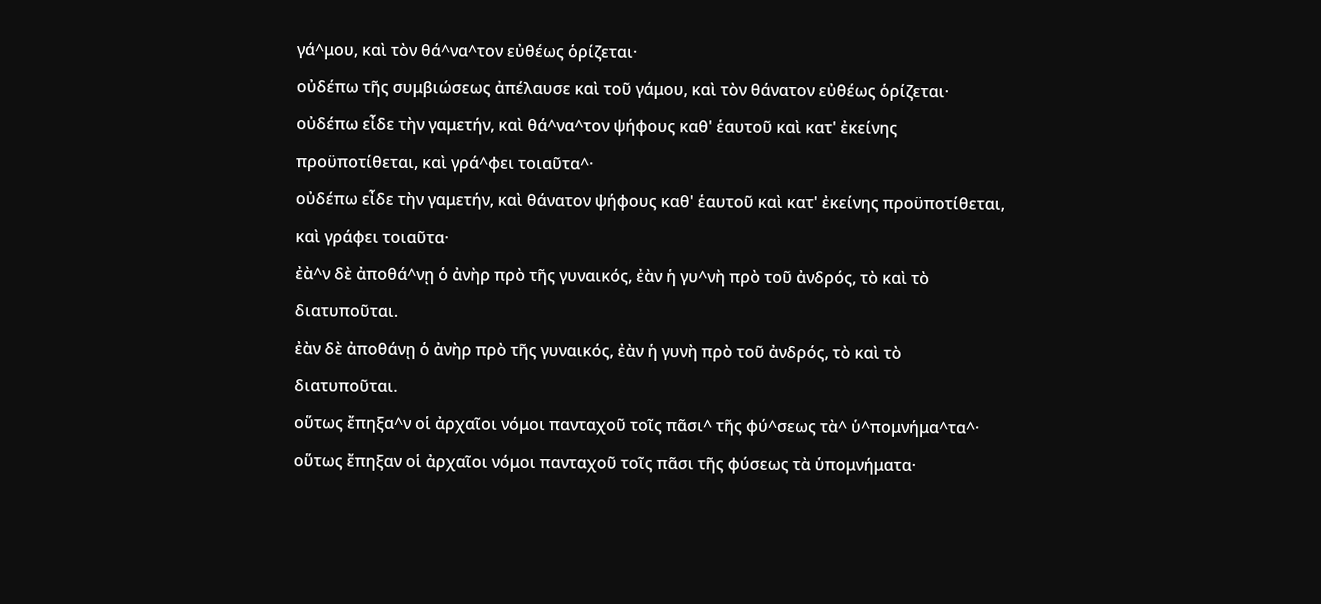γά^μου, καὶ τὸν θά^να^τον εὐθέως ὁρίζεται·
οὐδέπω τῆς συμβιώσεως ἀπέλαυσε καὶ τοῦ γάμου, καὶ τὸν θάνατον εὐθέως ὁρίζεται·
οὐδέπω εἶδε τὴν γαμετήν, καὶ θά^να^τον ψήφους καθ' ἑαυτοῦ καὶ κατ' ἐκείνης προϋποτίθεται, καὶ γρά^φει τοιαῦτα^·
οὐδέπω εἶδε τὴν γαμετήν, καὶ θάνατον ψήφους καθ' ἑαυτοῦ καὶ κατ' ἐκείνης προϋποτίθεται, καὶ γράφει τοιαῦτα·
ἐὰ^ν δὲ ἀποθά^νῃ ὁ ἀνὴρ πρὸ τῆς γυναικός, ἐὰν ἡ γυ^νὴ πρὸ τοῦ ἀνδρός, τὸ καὶ τὸ διατυποῦται.
ἐὰν δὲ ἀποθάνῃ ὁ ἀνὴρ πρὸ τῆς γυναικός, ἐὰν ἡ γυνὴ πρὸ τοῦ ἀνδρός, τὸ καὶ τὸ διατυποῦται.
οὕτως ἔπηξα^ν οἱ ἀρχαῖοι νόμοι πανταχοῦ τοῖς πᾶσι^ τῆς φύ^σεως τὰ^ ὑ^πομνήμα^τα^·
οὕτως ἔπηξαν οἱ ἀρχαῖοι νόμοι πανταχοῦ τοῖς πᾶσι τῆς φύσεως τὰ ὑπομνήματα·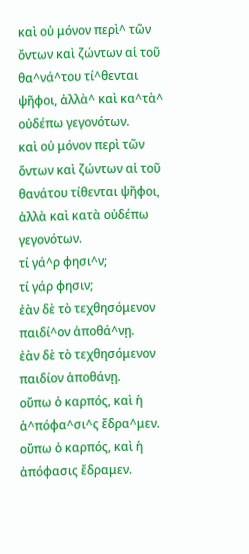καὶ οὐ μόνον περὶ^ τῶν ὄντων καὶ ζώντων αἱ τοῦ θα^νά^του τί^θενται ψῆφοι, ἀλλὰ^ καὶ κα^τὰ^ οὐδέπω γεγονότων.
καὶ οὐ μόνον περὶ τῶν ὄντων καὶ ζώντων αἱ τοῦ θανάτου τίθενται ψῆφοι, ἀλλὰ καὶ κατὰ οὐδέπω γεγονότων.
τί γά^ρ φησι^ν;
τί γάρ φησιν;
ἐὰν δὲ τὸ τεχθησόμενον παιδί^ον ἀποθά^νῃ.
ἐὰν δὲ τὸ τεχθησόμενον παιδίον ἀποθάνῃ.
οὔπω ὁ καρπός, καὶ ἡ ἀ^πόφα^σι^ς ἔδρα^μεν.
οὔπω ὁ καρπός, καὶ ἡ ἀπόφασις ἔδραμεν.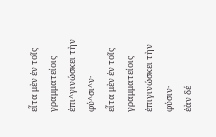εἶτα μὲν ἐν τοῖς γραμματείοις ἐπι^γινώσκει τὴν φύ^σι^ν·
εἶτα μὲν ἐν τοῖς γραμματείοις ἐπιγινώσκει τὴν φύσιν·
ἐὰν δέ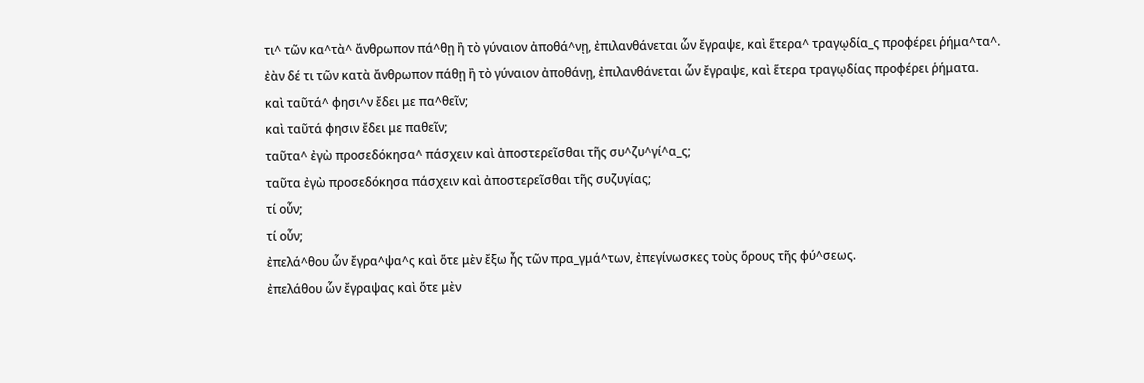τι^ τῶν κα^τὰ^ ἄνθρωπον πά^θῃ ἢ τὸ γύναιον ἀποθά^νῃ, ἐπιλανθάνεται ὧν ἔγραψε, καὶ ἕτερα^ τραγῳδία_ς προφέρει ῥήμα^τα^.
ἐὰν δέ τι τῶν κατὰ ἄνθρωπον πάθῃ ἢ τὸ γύναιον ἀποθάνῃ, ἐπιλανθάνεται ὧν ἔγραψε, καὶ ἕτερα τραγῳδίας προφέρει ῥήματα.
καὶ ταῦτά^ φησι^ν ἔδει με πα^θεῖν;
καὶ ταῦτά φησιν ἔδει με παθεῖν;
ταῦτα^ ἐγὼ προσεδόκησα^ πάσχειν καὶ ἀποστερεῖσθαι τῆς συ^ζυ^γί^α_ς;
ταῦτα ἐγὼ προσεδόκησα πάσχειν καὶ ἀποστερεῖσθαι τῆς συζυγίας;
τί οὖν;
τί οὖν;
ἐπελά^θου ὧν ἔγρα^ψα^ς καὶ ὅτε μὲν ἔξω ἦς τῶν πρα_γμά^των, ἐπεγίνωσκες τοὺς ὅρους τῆς φύ^σεως.
ἐπελάθου ὧν ἔγραψας καὶ ὅτε μὲν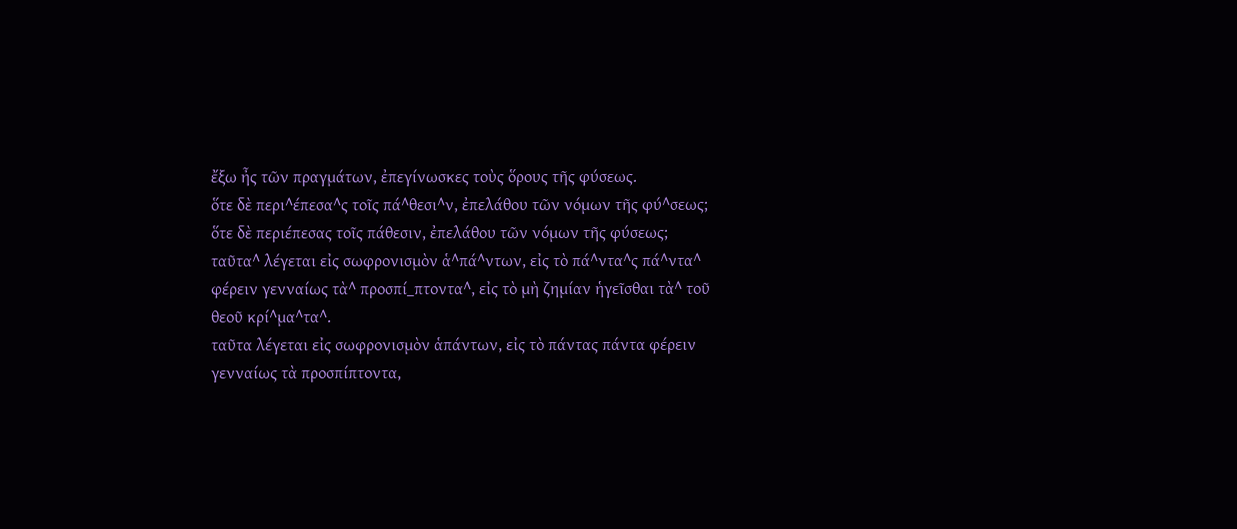ἔξω ἦς τῶν πραγμάτων, ἐπεγίνωσκες τοὺς ὅρους τῆς φύσεως.
ὅτε δὲ περι^έπεσα^ς τοῖς πά^θεσι^ν, ἐπελάθου τῶν νόμων τῆς φύ^σεως;
ὅτε δὲ περιέπεσας τοῖς πάθεσιν, ἐπελάθου τῶν νόμων τῆς φύσεως;
ταῦτα^ λέγεται εἰς σωφρονισμὸν ἁ^πά^ντων, εἰς τὸ πά^ντα^ς πά^ντα^ φέρειν γενναίως τὰ^ προσπί_πτοντα^, εἰς τὸ μὴ ζημίαν ἡγεῖσθαι τὰ^ τοῦ θεοῦ κρί^μα^τα^.
ταῦτα λέγεται εἰς σωφρονισμὸν ἁπάντων, εἰς τὸ πάντας πάντα φέρειν γενναίως τὰ προσπίπτοντα,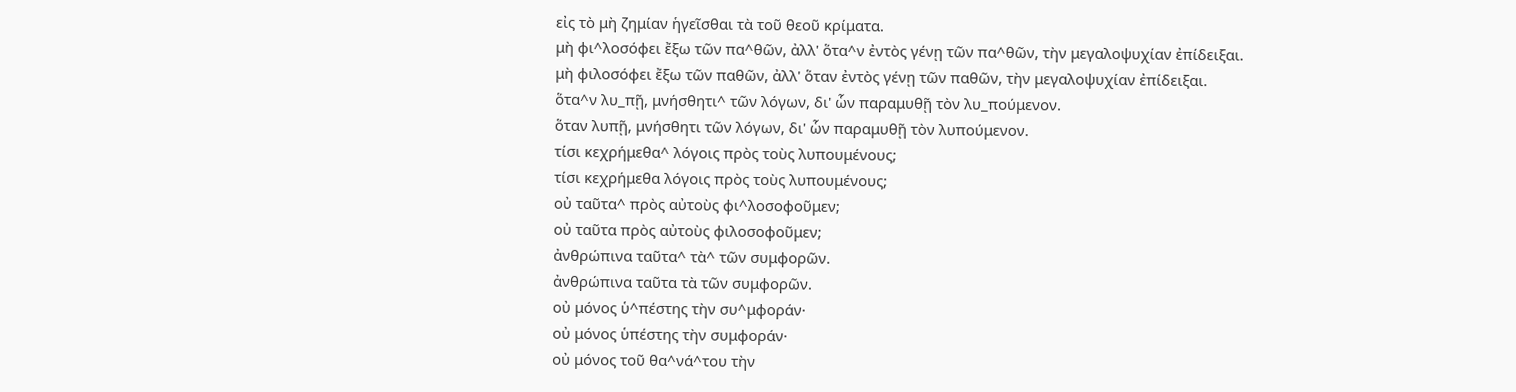εἰς τὸ μὴ ζημίαν ἡγεῖσθαι τὰ τοῦ θεοῦ κρίματα.
μὴ φι^λοσόφει ἔξω τῶν πα^θῶν, ἀλλ' ὅτα^ν ἐντὸς γένῃ τῶν πα^θῶν, τὴν μεγαλοψυχίαν ἐπίδειξαι.
μὴ φιλοσόφει ἔξω τῶν παθῶν, ἀλλ' ὅταν ἐντὸς γένῃ τῶν παθῶν, τὴν μεγαλοψυχίαν ἐπίδειξαι.
ὅτα^ν λυ_πῇ, μνήσθητι^ τῶν λόγων, δι' ὧν παραμυθῇ τὸν λυ_πούμενον.
ὅταν λυπῇ, μνήσθητι τῶν λόγων, δι' ὧν παραμυθῇ τὸν λυπούμενον.
τίσι κεχρήμεθα^ λόγοις πρὸς τοὺς λυπουμένους;
τίσι κεχρήμεθα λόγοις πρὸς τοὺς λυπουμένους;
οὐ ταῦτα^ πρὸς αὐτοὺς φι^λοσοφοῦμεν;
οὐ ταῦτα πρὸς αὐτοὺς φιλοσοφοῦμεν;
ἀνθρώπινα ταῦτα^ τὰ^ τῶν συμφορῶν.
ἀνθρώπινα ταῦτα τὰ τῶν συμφορῶν.
οὐ μόνος ὑ^πέστης τὴν συ^μφοράν·
οὐ μόνος ὑπέστης τὴν συμφοράν·
οὐ μόνος τοῦ θα^νά^του τὴν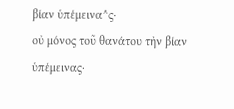βίαν ὑπέμεινα^ς·
οὐ μόνος τοῦ θανάτου τὴν βίαν ὑπέμεινας·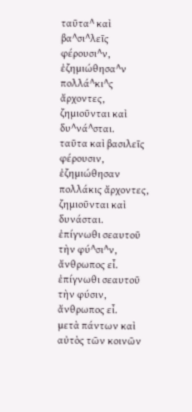ταῦτα^ καὶ βα^σι^λεῖς φέρουσι^ν, ἐζημιώθησα^ν πολλά^κι^ς ἄρχοντες, ζημιοῦνται καὶ δυ^νά^σται.
ταῦτα καὶ βασιλεῖς φέρουσιν, ἐζημιώθησαν πολλάκις ἄρχοντες, ζημιοῦνται καὶ δυνάσται.
ἐπίγνωθι σεαυτοῦ τὴν φύ^σι^ν, ἄνθρωπος εἶ.
ἐπίγνωθι σεαυτοῦ τὴν φύσιν, ἄνθρωπος εἶ.
μετὰ πάντων καὶ αὐτὸς τῶν κοινῶν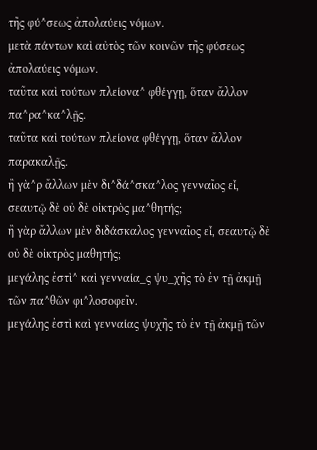τῆς φύ^σεως ἀπολαύεις νόμων.
μετὰ πάντων καὶ αὐτὸς τῶν κοινῶν τῆς φύσεως ἀπολαύεις νόμων.
ταῦτα καὶ τούτων πλείονα^ φθέγγῃ, ὅταν ἄλλον πα^ρα^κα^λῇς.
ταῦτα καὶ τούτων πλείονα φθέγγῃ, ὅταν ἄλλον παρακαλῇς.
ἢ γὰ^ρ ἄλλων μὲν δι^δά^σκα^λος γενναῖος εἶ, σεαυτῷ δὲ οὐ δὲ οἰκτρὸς μα^θητής;
ἢ γὰρ ἄλλων μὲν διδάσκαλος γενναῖος εἶ, σεαυτῷ δὲ οὐ δὲ οἰκτρὸς μαθητής;
μεγάλης ἐστὶ^ καὶ γενναία_ς ψυ_χῆς τὸ ἐν τῇ ἀκμῇ τῶν πα^θῶν φι^λοσοφεῖν.
μεγάλης ἐστὶ καὶ γενναίας ψυχῆς τὸ ἐν τῇ ἀκμῇ τῶν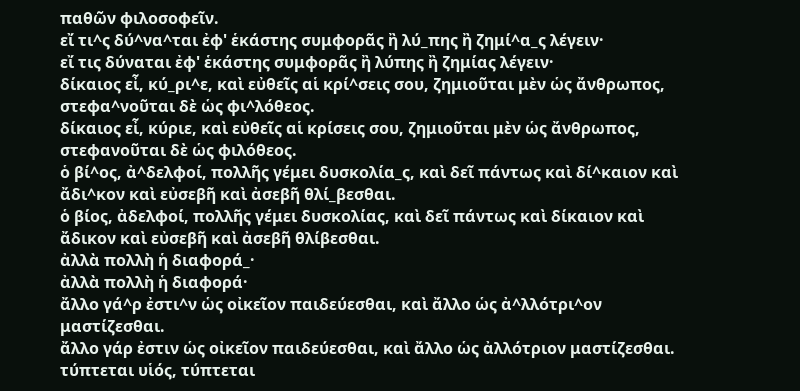παθῶν φιλοσοφεῖν.
εἴ τι^ς δύ^να^ται ἐφ' ἑκάστης συμφορᾶς ἢ λύ_πης ἢ ζημί^α_ς λέγειν·
εἴ τις δύναται ἐφ' ἑκάστης συμφορᾶς ἢ λύπης ἢ ζημίας λέγειν·
δίκαιος εἶ, κύ_ρι^ε, καὶ εὐθεῖς αἱ κρί^σεις σου, ζημιοῦται μὲν ὡς ἄνθρωπος, στεφα^νοῦται δὲ ὡς φι^λόθεος.
δίκαιος εἶ, κύριε, καὶ εὐθεῖς αἱ κρίσεις σου, ζημιοῦται μὲν ὡς ἄνθρωπος, στεφανοῦται δὲ ὡς φιλόθεος.
ὁ βί^ος, ἀ^δελφοί, πολλῆς γέμει δυσκολία_ς, καὶ δεῖ πάντως καὶ δί^καιον καὶ ἄδι^κον καὶ εὐσεβῆ καὶ ἀσεβῆ θλί_βεσθαι.
ὁ βίος, ἀδελφοί, πολλῆς γέμει δυσκολίας, καὶ δεῖ πάντως καὶ δίκαιον καὶ ἄδικον καὶ εὐσεβῆ καὶ ἀσεβῆ θλίβεσθαι.
ἀλλὰ πολλὴ ἡ διαφορά_·
ἀλλὰ πολλὴ ἡ διαφορά·
ἄλλο γά^ρ ἐστι^ν ὡς οἰκεῖον παιδεύεσθαι, καὶ ἄλλο ὡς ἀ^λλότρι^ον μαστίζεσθαι.
ἄλλο γάρ ἐστιν ὡς οἰκεῖον παιδεύεσθαι, καὶ ἄλλο ὡς ἀλλότριον μαστίζεσθαι.
τύπτεται υἱός, τύπτεται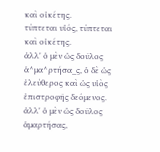καὶ οἰκέτης.
τύπτεται υἱός, τύπτεται καὶ οἰκέτης.
ἀλλ' ὁ μὲν ὡς δοῦλος ἁ^μα^ρτήσα_ς, ὁ δὲ ὡς ἐλεύθερος καὶ ὡς υἱὸς ἐπιστροφῆς δεόμενος.
ἀλλ' ὁ μὲν ὡς δοῦλος ἁμαρτήσας,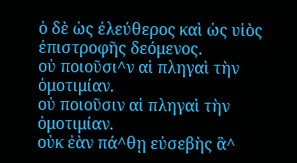ὁ δὲ ὡς ἐλεύθερος καὶ ὡς υἱὸς ἐπιστροφῆς δεόμενος.
οὐ ποιοῦσι^ν αἱ πληγαὶ τὴν ὁμοτιμίαν.
οὐ ποιοῦσιν αἱ πληγαὶ τὴν ὁμοτιμίαν.
οὐκ ἐὰν πά^θῃ εὐσεβὴς ἃ^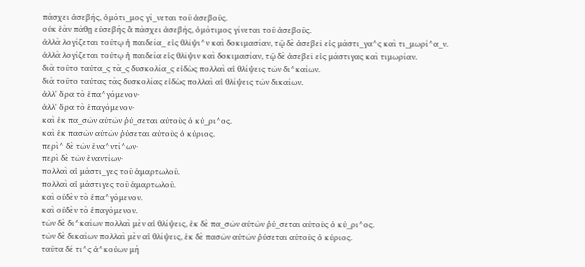πάσχει ἀσεβής, ὁμότι_μος γί_νεται τοῦ ἀσεβοῦς.
οὐκ ἐὰν πάθῃ εὐσεβὴς ἃ πάσχει ἀσεβής, ὁμότιμος γίνεται τοῦ ἀσεβοῦς.
ἀλλὰ λογίζεται τούτῳ ἡ παιδεία_ εἰς θλῖψι^ν καὶ δοκιμασίαν, τῷ δὲ ἀσεβεῖ εἰς μάστι_γα^ς καὶ τι_μωρί^α_ν.
ἀλλὰ λογίζεται τούτῳ ἡ παιδεία εἰς θλῖψιν καὶ δοκιμασίαν, τῷ δὲ ἀσεβεῖ εἰς μάστιγας καὶ τιμωρίαν.
διὰ τοῦτο ταύτα_ς τὰ_ς δυσκολία_ς εἰδὼς πολλαὶ αἱ θλίψεις τῶν δι^καίων.
διὰ τοῦτο ταύτας τὰς δυσκολίας εἰδὼς πολλαὶ αἱ θλίψεις τῶν δικαίων.
ἀλλ' ὅρα τὸ ἐπα^γόμενον·
ἀλλ' ὅρα τὸ ἐπαγόμενον·
καὶ ἐκ πα_σῶν αὐτῶν ῥύ_σεται αὐτοὺς ὁ κύ_ρι^ος.
καὶ ἐκ πασῶν αὐτῶν ῥύσεται αὐτοὺς ὁ κύριος.
περὶ^ δὲ τῶν ἐνα^ντί^ων·
περὶ δὲ τῶν ἐναντίων·
πολλαὶ αἱ μάστι_γες τοῦ ἁμαρτωλοῦ.
πολλαὶ αἱ μάστιγες τοῦ ἁμαρτωλοῦ.
καὶ οὐδὲν τὸ ἐπα^γόμενον.
καὶ οὐδὲν τὸ ἐπαγόμενον.
τῶν δὲ δι^καίων πολλαὶ μὲν αἱ θλίψεις, ἐκ δὲ πα_σῶν αὐτῶν ῥύ_σεται αὐτοὺς ὁ κύ_ρι^ος.
τῶν δὲ δικαίων πολλαὶ μὲν αἱ θλίψεις, ἐκ δὲ πασῶν αὐτῶν ῥύσεται αὐτοὺς ὁ κύριος.
ταῦτα δέ τι^ς ἀ^κούων μὴ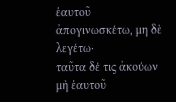ἑαυτοῦ ἀπογινωσκέτω, μη δὲ λεγέτω·
ταῦτα δέ τις ἀκούων μὴ ἑαυτοῦ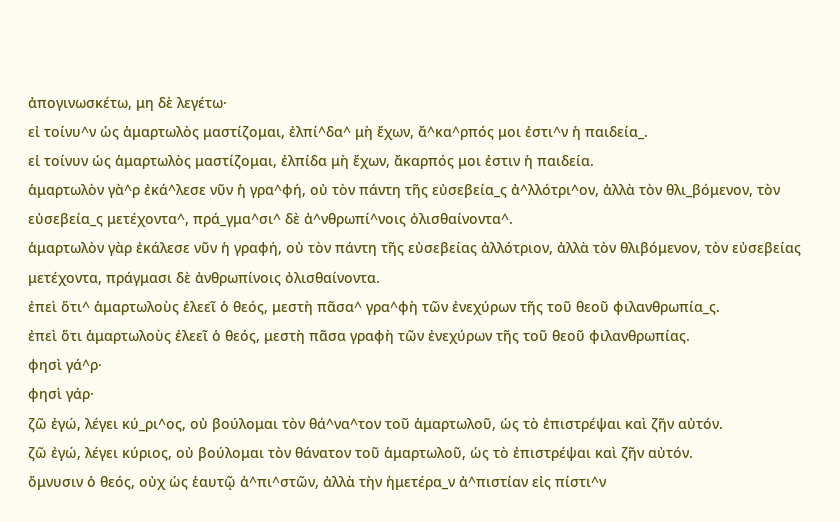ἀπογινωσκέτω, μη δὲ λεγέτω·
εἰ τοίνυ^ν ὡς ἁμαρτωλὸς μαστίζομαι, ἐλπί^δα^ μὴ ἔχων, ἄ^κα^ρπός μοι ἐστι^ν ἡ παιδεία_.
εἰ τοίνυν ὡς ἁμαρτωλὸς μαστίζομαι, ἐλπίδα μὴ ἔχων, ἄκαρπός μοι ἐστιν ἡ παιδεία.
ἁμαρτωλὸν γὰ^ρ ἐκά^λεσε νῦν ἡ γρα^φή, οὐ τὸν πάντη τῆς εὐσεβεία_ς ἀ^λλότρι^ον, ἀλλὰ τὸν θλι_βόμενον, τὸν εὐσεβεία_ς μετέχοντα^, πρά_γμα^σι^ δὲ ἀ^νθρωπί^νοις ὀλισθαίνοντα^.
ἁμαρτωλὸν γὰρ ἐκάλεσε νῦν ἡ γραφή, οὐ τὸν πάντη τῆς εὐσεβείας ἀλλότριον, ἀλλὰ τὸν θλιβόμενον, τὸν εὐσεβείας μετέχοντα, πράγμασι δὲ ἀνθρωπίνοις ὀλισθαίνοντα.
ἐπεὶ ὅτι^ ἁμαρτωλοὺς ἐλεεῖ ὁ θεός, μεστὴ πᾶσα^ γρα^φὴ τῶν ἐνεχύρων τῆς τοῦ θεοῦ φιλανθρωπία_ς.
ἐπεὶ ὅτι ἁμαρτωλοὺς ἐλεεῖ ὁ θεός, μεστὴ πᾶσα γραφὴ τῶν ἐνεχύρων τῆς τοῦ θεοῦ φιλανθρωπίας.
φησὶ γά^ρ·
φησὶ γάρ·
ζῶ ἐγώ, λέγει κύ_ρι^ος, οὐ βούλομαι τὸν θά^να^τον τοῦ ἁμαρτωλοῦ, ὡς τὸ ἐπιστρέψαι καὶ ζῆν αὐτόν.
ζῶ ἐγώ, λέγει κύριος, οὐ βούλομαι τὸν θάνατον τοῦ ἁμαρτωλοῦ, ὡς τὸ ἐπιστρέψαι καὶ ζῆν αὐτόν.
ὄμνυσιν ὁ θεός, οὐχ ὡς ἑαυτῷ ἀ^πι^στῶν, ἀλλὰ τὴν ἡμετέρα_ν ἀ^πιστίαν εἰς πίστι^ν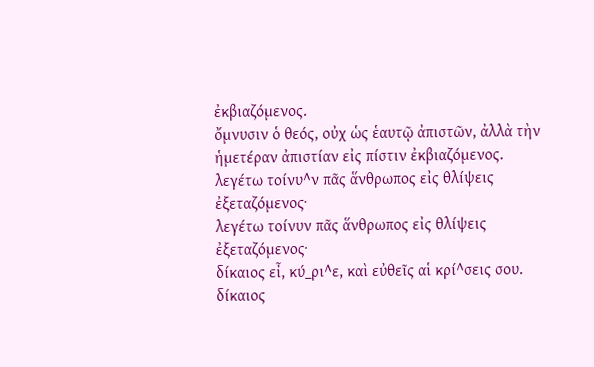ἐκβιαζόμενος.
ὄμνυσιν ὁ θεός, οὐχ ὡς ἑαυτῷ ἀπιστῶν, ἀλλὰ τὴν ἡμετέραν ἀπιστίαν εἰς πίστιν ἐκβιαζόμενος.
λεγέτω τοίνυ^ν πᾶς ἅνθρωπος εἰς θλίψεις ἐξεταζόμενος·
λεγέτω τοίνυν πᾶς ἅνθρωπος εἰς θλίψεις ἐξεταζόμενος·
δίκαιος εἶ, κύ_ρι^ε, καὶ εὐθεῖς αἱ κρί^σεις σου.
δίκαιος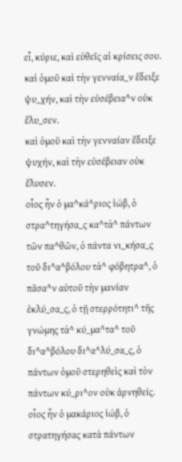εἶ, κύριε, καὶ εὐθεῖς αἱ κρίσεις σου.
καὶ ὁμοῦ καὶ τὴν γενναία_ν ἔδειξε ψυ_χήν, καὶ τὴν εὐσέβεια^ν οὐκ ἔλυ_σεν.
καὶ ὁμοῦ καὶ τὴν γενναίαν ἔδειξε ψυχήν, καὶ τὴν εὐσέβειαν οὐκ ἔλυσεν.
οἷος ἦν ὁ μα^κά^ριος ἰώβ, ὁ στρα^τηγήσα_ς κα^τὰ^ πάντων τῶν πα^θῶν, ὁ πάντα νι_κήσα_ς τοῦ δι^α^βόλου τὰ^ φόβητρα^, ὁ πᾶσα^ν αὐτοῦ τὴν μανίαν ἐκλύ_σα_ς, ὁ τῇ στερρότητι^ τῆς γνώμης τὰ^ κύ_μα^τα^ τοῦ δι^α^βόλου δι^α^λύ_σα_ς, ὁ πάντων ὁμοῦ στερηθεὶς καὶ τὸν πάντων κύ_ρι^ον οὐκ ἀρνηθείς.
οἷος ἦν ὁ μακάριος ἰώβ, ὁ στρατηγήσας κατὰ πάντων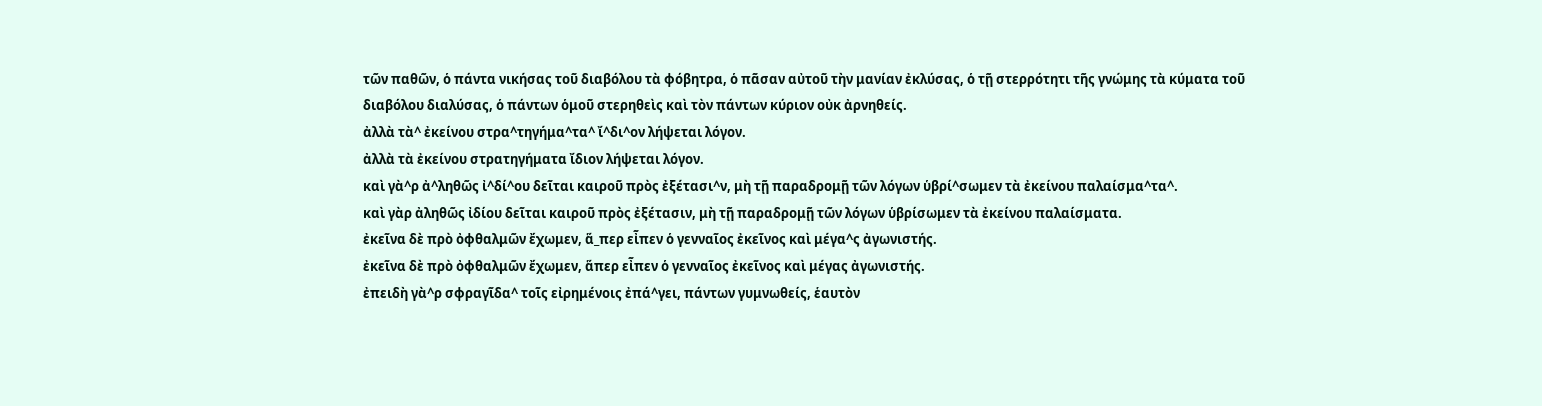τῶν παθῶν, ὁ πάντα νικήσας τοῦ διαβόλου τὰ φόβητρα, ὁ πᾶσαν αὐτοῦ τὴν μανίαν ἐκλύσας, ὁ τῇ στερρότητι τῆς γνώμης τὰ κύματα τοῦ διαβόλου διαλύσας, ὁ πάντων ὁμοῦ στερηθεὶς καὶ τὸν πάντων κύριον οὐκ ἀρνηθείς.
ἀλλὰ τὰ^ ἐκείνου στρα^τηγήμα^τα^ ἴ^δι^ον λήψεται λόγον.
ἀλλὰ τὰ ἐκείνου στρατηγήματα ἴδιον λήψεται λόγον.
καὶ γὰ^ρ ἀ^ληθῶς ἰ^δί^ου δεῖται καιροῦ πρὸς ἐξέτασι^ν, μὴ τῇ παραδρομῇ τῶν λόγων ὑβρί^σωμεν τὰ ἐκείνου παλαίσμα^τα^.
καὶ γὰρ ἀληθῶς ἰδίου δεῖται καιροῦ πρὸς ἐξέτασιν, μὴ τῇ παραδρομῇ τῶν λόγων ὑβρίσωμεν τὰ ἐκείνου παλαίσματα.
ἐκεῖνα δὲ πρὸ ὀφθαλμῶν ἔχωμεν, ἅ_περ εἶπεν ὁ γενναῖος ἐκεῖνος καὶ μέγα^ς ἀγωνιστής.
ἐκεῖνα δὲ πρὸ ὀφθαλμῶν ἔχωμεν, ἅπερ εἶπεν ὁ γενναῖος ἐκεῖνος καὶ μέγας ἀγωνιστής.
ἐπειδὴ γὰ^ρ σφραγῖδα^ τοῖς εἰρημένοις ἐπά^γει, πάντων γυμνωθείς, ἑαυτὸν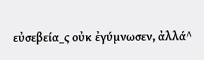εὐσεβεία_ς οὐκ ἐγύμνωσεν, ἀλλά^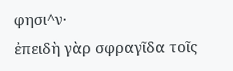φησι^ν·
ἐπειδὴ γὰρ σφραγῖδα τοῖς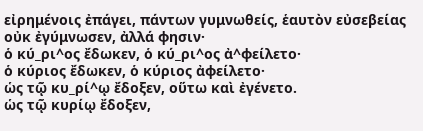εἰρημένοις ἐπάγει, πάντων γυμνωθείς, ἑαυτὸν εὐσεβείας οὐκ ἐγύμνωσεν, ἀλλά φησιν·
ὁ κύ_ρι^ος ἔδωκεν, ὁ κύ_ρι^ος ἀ^φείλετο·
ὁ κύριος ἔδωκεν, ὁ κύριος ἀφείλετο·
ὡς τῷ κυ_ρί^ῳ ἔδοξεν, οὕτω καὶ ἐγένετο.
ὡς τῷ κυρίῳ ἔδοξεν,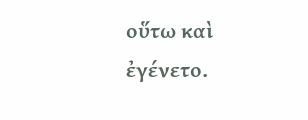οὕτω καὶ ἐγένετο.